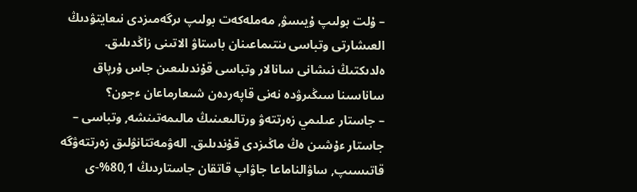– ۇلت بولىپ ۇيىسۋ, مەملەكەت بولىپ ىرگەمىزدى نىعايتۋدىڭ العىشارتى وتباسى ىنتىماعىنان باستاۋ الاتىنى زاڭدىلىق. ەلدىكتىڭ نىشانى سانالار وتباسى قۇندىلىعىن جاس ۇرپاق ساناسىنا سىڭىرۋدە نەنى قاپەردەن شىعارماعان ءجون؟
– جاستار عىلىمي زەرتتەۋ ورتالىعىنىڭ مالىمەتىنشە, وتباسى – جاستار ءۇشىن ەڭ ماڭىزدى قۇندىلىق. الەۋمەتتانۋلىق زەرتتەۋگە قاتىسىپ, ساۋالناماعا جاۋاپ قاتقان جاستاردىڭ 80,1%-ى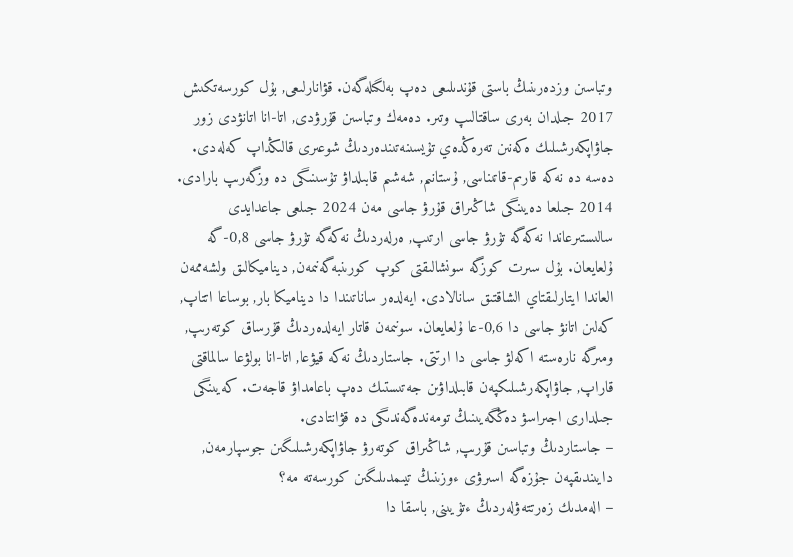وتباسىن وزدەرىنىڭ باستى قۇندىلىعى دەپ بەلگىلەگەن. قۋانارلىعى, بۇل كورسەتكىش 2017 جىلدان بەرى ساقتالىپ وتىر. دەمەك وتباسىن قۇرۋدى, اتا-انا اتانۋدى زور جاۋاپكەرشىلىك ەكەنىن تەرەڭدەي تۇيسىنەتىندەردىڭ شوعىرى قالىڭداپ كەلەدى. دەسە دە نەكە قارىم-قاتىناسى, ۇستانىم, شەشىم قابىلداۋ تۇسىنىگى دە وزگەرىپ بارادى. 2014 جىلعا دەيىنگى شاڭىراق قۇرۋ جاسى مەن 2024 جىلعى جاعدايدى سالىستىرعاندا نەكەگە تۇرۋ جاسى ارتىپ, ەرلەردىڭ نەكەگە تۇرۋ جاسى 0,8-گە ۇلعايعان. بۇل سىرت كوزگە سونشالىقتى كوپ كورىنبەگەنىمەن, ديناميكالىق ولشەممەن العاندا ايتارلىقتاي الشاقتىق سانالادى. ايەلدەر ساناتىندا دا ديناميكا بار, بوساعا اتتاپ, كەلىن اتانۋ جاسى دا 0,6-عا ۇلعايعان. سونىمەن قاتار ايەلدەردىڭ قۇرساق كوتەرىپ, ومىرگە نارەستە اكەلۋ جاسى دا ارتتى. جاستاردىڭ نەكە قيۋعا, اتا-انا بولۋعا سالماقتى قاراپ, جاۋاپكەرشىلىكپەن قابىلداۋىن جەتىستىك دەپ باعامداۋ قاجەت. كەيىنگى جىلدارى اجىراسۋ دەڭگەيىنىڭ تومەندەگەندىگى دە قۋانتادى.
– جاستاردىڭ وتباسىن قۇرىپ, شاڭىراق كوتەرۋ جاۋاپكەرشىلىگىن جوسپارمەن, دايىندىقپەن جۇزەگە اسىرۋى ءوزىنىڭ تيىمدىلىگىن كورسەتە مە؟
– الەمدىك زەرتتەۋلەردىڭ ءتۇيىنى, باسقا دا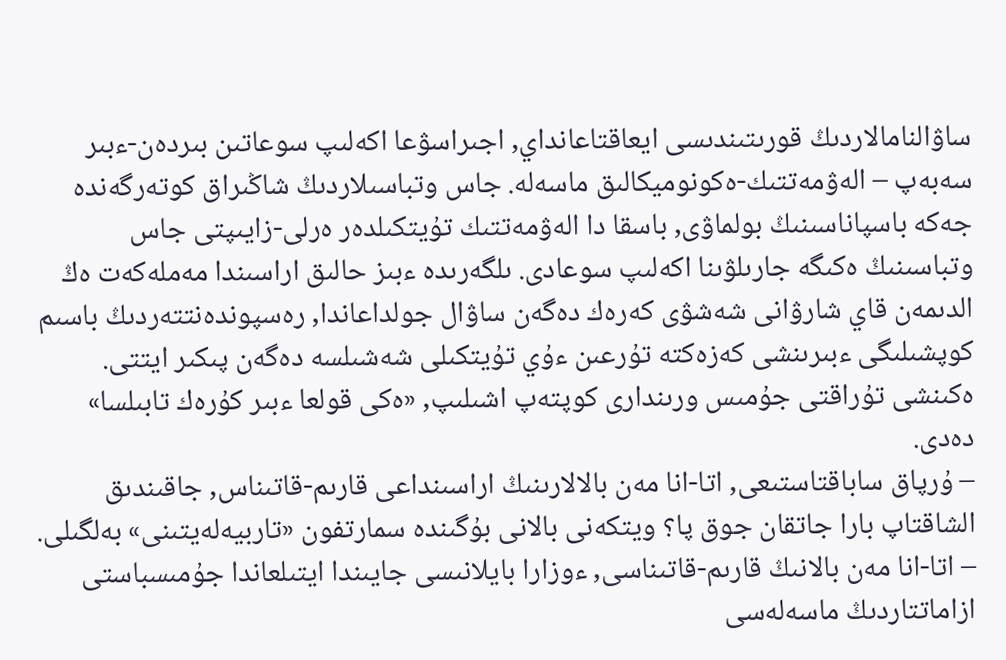ساۋالنامالاردىڭ قورىتىندىسى ايعاقتاعانداي, اجىراسۋعا اكەلىپ سوعاتىن بىردەن-ءبىر سەبەپ – الەۋمەتتىك-ەكونوميكالىق ماسەلە. جاس وتباسىلاردىڭ شاڭىراق كوتەرگەندە جەكە باسپاناسىنىڭ بولماۋى, باسقا دا الەۋمەتتىك تۇيتكىلدەر ەرلى-زايىپتى جاس وتباسىنىڭ ەكىگە جارىلۋىنا اكەلىپ سوعادى. ىلگەرىدە ءبىز حالىق اراسىندا مەملەكەت ەڭ الدىمەن قاي شارۋانى شەشۋى كەرەك دەگەن ساۋال جولداعاندا, رەسپوندەنتتەردىڭ باسىم كوپشىلىگى ءبىرىنشى كەزەكتە تۇرعىن ءۇي تۇيتكىلى شەشىلسە دەگەن پىكىر ايتتى. ەكىنشى تۇراقتى جۇمىس ورىندارى كوپتەپ اشىلىپ, «ەكى قولعا ءبىر كۇرەك تابىلسا» دەدى.
– ۇرپاق ساباقتاستىعى, اتا-انا مەن بالالارىنىڭ اراسىنداعى قارىم-قاتىناس, جاقىندىق الشاقتاپ بارا جاتقان جوق پا؟ ويتكەنى بالانى بۇگىندە سمارتفون «تاربيەلەيتىنى» بەلگىلى.
– اتا-انا مەن بالانىڭ قارىم-قاتىناسى, ءوزارا بايلانىسى جايىندا ايتىلعاندا جۇمىسباستى ازاماتتاردىڭ ماسەلەسى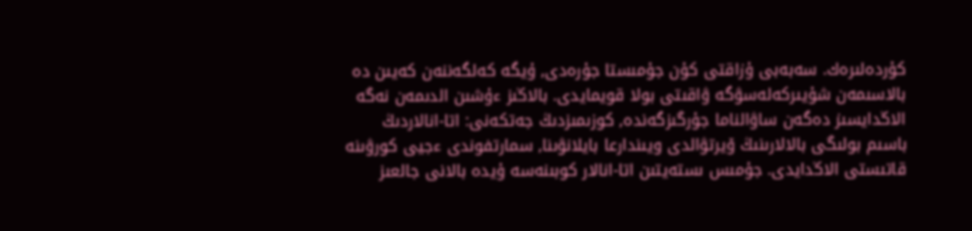كۇردەلىرەك. سەبەبى ۇزاقتى كۇن جۇمىستا جۇرەدى, ۇيگە كەلگەننەن كەيىن دە بالاسىمەن شۇيىركەلەسۋگە ۋاقىتى بولا قويمايدى. بالاڭىز ءۇشىن الدىمەن نەگە الاڭدايسىز دەگەن ساۋالناما جۇرگىزگەندە, كوزىمىزدىڭ جەتكەنى: اتا-انالاردىڭ باسىم بولىگى بالالارىنىڭ ۆيرتۋالدى ويىندارعا بايلانۋىنا, سمارتفوندى ءجيى كورۋىنە قاتىستى الاڭدايدى. جۇمىس ىستەيتىن اتا-انالار كوبىنەسە ۇيدە بالانى جالعىز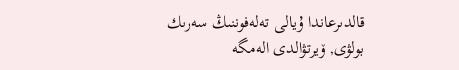قالدىرعاندا ۇيالى تەلەفوننىڭ سەرىك بولۋى, ۆيرتۋالدى الەمگە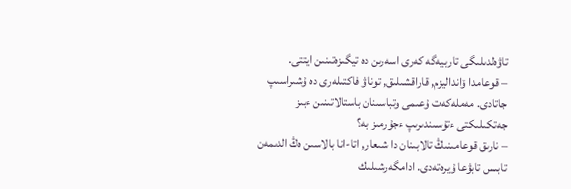تاۋەلدىلىگى تاربيەگە كەرى اسەرىن دە تيگىزەتىنىن ايتتى.
– قوعامدا ۆانداليزم, قاراقشىلىق, توناۋ فاكتىلەرى دە ۇشىراسىپ جاتادى. مەملەكەت ۇعىمى وتباسىنان باستالاتىنىن ءبىز جەتكىلىكتى ءتۇسىندىرىپ ءجۇرمىز بە؟
– نارىق قوعامىنىڭ تالابىنان دا شىعار, اتا-انا بالاسىن ەڭ الدىمەن تابىس تابۋعا ۇيرەتەدى. ادامگەرشىلىك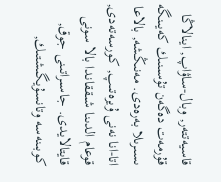قاسيەتتەر, وبال-ساۋاپ, اينالاڭا قۇرمەت دەگەن تۇسىنىك كەيىنگە ىسىرىلا بەرەدى. مەنىڭشە, بالاعا اتا-انا نەنى ۇيرەتىپ, كورسەتەدى, قوعام الدىنا شىققاندا بالا سونى قايتالايدى. جاسىراتىنى جوق, كوبىنەسە وتانسۇيگىشتىك,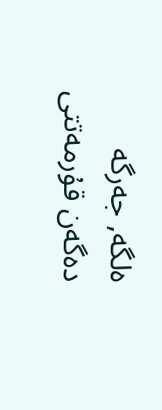ەلگە, جەرگە دەگەن قۇرمەتتى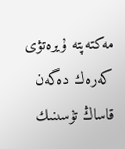مەكتەپتە ۇيرەتۋى كەرەك دەگەن قاساڭ تۇسىنىك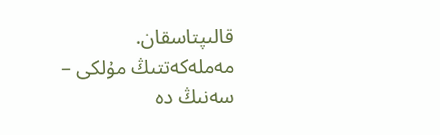قالىپتاسقان. مەملەكەتتىڭ مۇلكى – سەنىڭ دە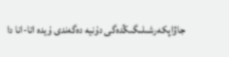جاۋاپكەرشىلىگىڭدەگى دۇنيە دەگەندى ۇيدە اتا-انا دا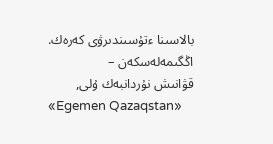بالاسىنا ءتۇسىندىرۋى كەرەك.
اڭگىمەلەسكەن –
قۋانىش نۇردانبەك ۇلى,
«Egemen Qazaqstan»